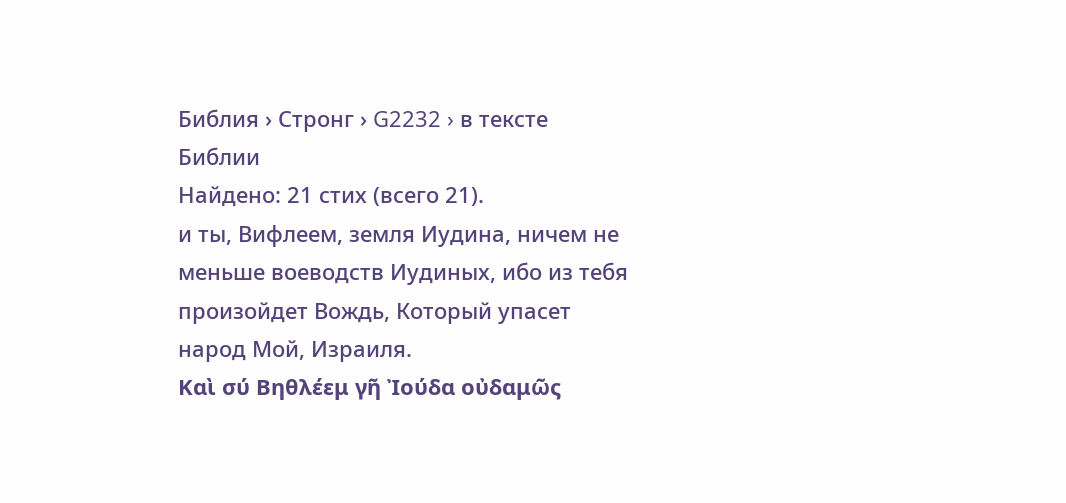Библия › Стронг › G2232 › в тексте Библии
Найдено: 21 стих (всего 21).
и ты, Вифлеем, земля Иудина, ничем не меньше воеводств Иудиных, ибо из тебя произойдет Вождь, Который упасет народ Мой, Израиля.
Καὶ σύ Βηθλέεμ γῆ Ἰούδα οὐδαμῶς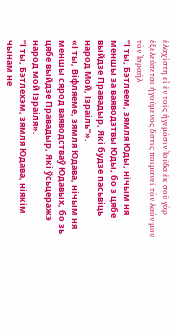ἐλαχίστη εἶ ἐν τοῖς ἡγεμόσιν Ἰούδα ἐκ σοῦ γὰρ ἐξελεύσεται ἡγούμενος ὅστις ποιμανεῖ τὸν λαόν μου τὸν Ἰσραήλ
“І ты, Бэтлеем, зямля Юды, нічым ня меншы за ваяводзтвы Юды, бо з цябе выйдзе Правадыр, Які будзе пасьвіць народ Мой, Ізраіль”».
«І ты, Віфляеме, зямля Юдава, нічым ня меншы сярод ваяводстваў Юдавых, бо зь цябе выйдзе Правадыр, Які ўсьцеражэ народ мой Ізраіля».
“І ты, Бэтлехэм, зямля Юдава, ніякім чынам не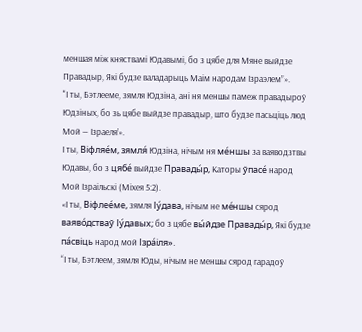меншая між княствамі Юдавымі, бо з цябе для Мяне выйдзе Правадыр, Які будзе валадарыць Маім народам Ізраэлем”».
"І ты, Бэтлееме, зямля Юдзіна, ані ня меншы памеж правадыроў Юдзіных, бо зь цябе выйдзе правадыр, што будзе пасьціць люд Мой — Ізраеля’».
І ты, Віфляе́м, зямля́ Юдзіна, нічым ня ме́ншы за ваяводзтвы Юдавы, бо з цябе́ выйдзе Правады́р, Каторы ўпасе́ народ Мой Ізраільскі (Міхея 5:2).
«І ты, Віфлее́ме, зямля Іу́дава, нічым не ме́ншы сярод ваяво́дстваў Іу́давых; бо з цябе вы́йдзе Правады́р, Які будзе па́свіць народ мой Ізра́іля».
“І ты, Бэтлеем, зямля Юды, нічым не меншы сярод гарадоў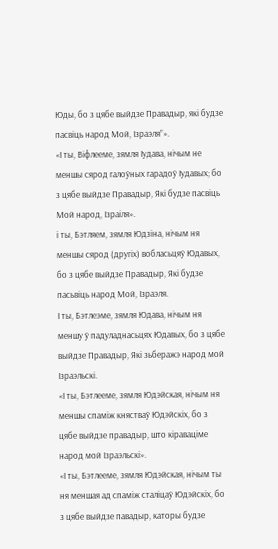Юды, бо з цябе выйдзе Правадыр, які будзе пасвіць народ Мой, Ізраэля”».
«І ты, Віфлееме, зямля Іудава, нічым не меншы сярод галоўных гарадоў Іудавых; бо з цябе выйдзе Правадыр, Які будзе пасвіць Мой народ, Ізраіля».
і ты, Бэтляем, зямля Юдзіна, нічым ня меншы сярод (другіх) вобласьцяў Юдавых, бо з цябе выйдзе Правадыр, Які будзе пасьвіць народ Мой, Ізраэля.
І ты, Бэтлеэме, зямля Юдава, нічым ня меншу ў падуладнасьцях Юдавых, бо з цябе выйдзе Правадыр, Які зьберажэ народ мой Ізраэльскі.
«І ты, Бэтлееме, зямля Юдэйская, нічым ня меншы спаміж княстваў Юдэйскіх, бо з цябе выйдзе правадыр, што кіраваціме народ мой Ізраэльскі».
«І ты, Бэтлееме, зямля Юдэйская, нічым ты ня меншая ад спаміж сталіцаў Юдэйскіх, бо з цябе выйдзе павадыр, каторы будзе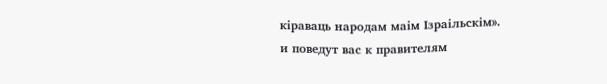кіраваць народам маім Ізраільскім».
и поведут вас к правителям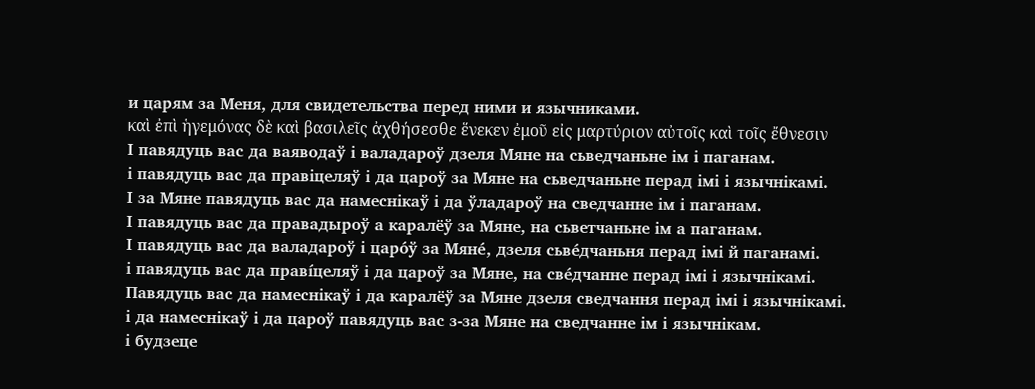и царям за Меня, для свидетельства перед ними и язычниками.
καὶ ἐπὶ ἡγεμόνας δὲ καὶ βασιλεῖς ἀχθήσεσθε ἕνεκεν ἐμοῦ εἰς μαρτύριον αὐτοῖς καὶ τοῖς ἔθνεσιν
І павядуць вас да ваяводаў і валадароў дзеля Мяне на сьведчаньне ім і паганам.
і павядуць вас да правіцеляў і да цароў за Мяне на сьведчаньне перад імі і язычнікамі.
І за Мяне павядуць вас да намеснікаў і да ўладароў на сведчанне ім і паганам.
І павядуць вас да правадыроў а каралёў за Мяне, на сьветчаньне ім а паганам.
І павядуць вас да валадароў і царо́ў за Мяне́, дзеля сьве́дчаньня перад імі й паганамі.
і павядуць вас да правíцеляў і да цароў за Мяне, на све́дчанне перад імі і язычнікамі.
Павядуць вас да намеснікаў і да каралёў за Мяне дзеля сведчання перад імі і язычнікамі.
і да намеснікаў і да цароў павядуць вас з-за Мяне на сведчанне ім і язычнікам.
і будзеце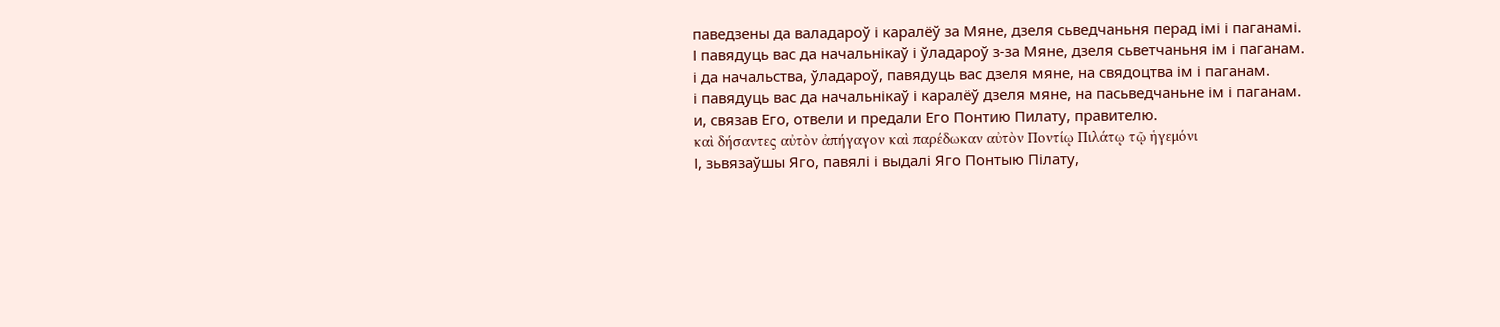паведзены да валадароў і каралёў за Мяне, дзеля сьведчаньня перад імі і паганамі.
І павядуць вас да начальнікаў і ўладароў з-за Мяне, дзеля сьветчаньня ім і паганам.
і да начальства, ўладароў, павядуць вас дзеля мяне, на свядоцтва ім і паганам.
і павядуць вас да начальнікаў і каралёў дзеля мяне, на пасьведчаньне ім і паганам.
и, связав Его, отвели и предали Его Понтию Пилату, правителю.
καὶ δήσαντες αὐτὸν ἀπήγαγον καὶ παρέδωκαν αὐτὸν Ποντίῳ Πιλάτῳ τῷ ἡγεμόνι
І, зьвязаўшы Яго, павялі і выдалі Яго Понтыю Пілату,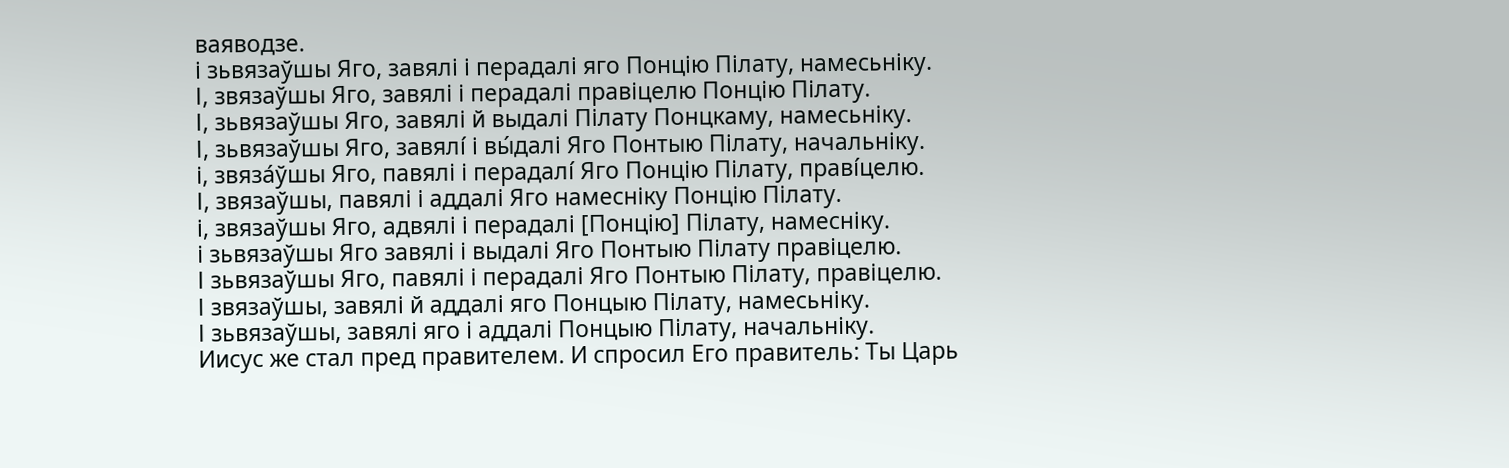ваяводзе.
і зьвязаўшы Яго, завялі і перадалі яго Понцію Пілату, намесьніку.
І, звязаўшы Яго, завялі і перадалі правіцелю Понцію Пілату.
І, зьвязаўшы Яго, завялі й выдалі Пілату Понцкаму, намесьніку.
І, зьвязаўшы Яго, завялí і вы́далі Яго Понтыю Пілату, начальніку.
і, звяза́ўшы Яго, павялі і перадалí Яго Понцію Пілату, правíцелю.
І, звязаўшы, павялі і аддалі Яго намесніку Понцію Пілату.
і, звязаўшы Яго, адвялі і перадалі [Понцію] Пілату, намесніку.
і зьвязаўшы Яго завялі і выдалі Яго Понтыю Пілату правіцелю.
І зьвязаўшы Яго, павялі і перадалі Яго Понтыю Пілату, правіцелю.
І звязаўшы, завялі й аддалі яго Понцыю Пілату, намесьніку.
І зьвязаўшы, завялі яго і аддалі Понцыю Пілату, начальніку.
Иисус же стал пред правителем. И спросил Его правитель: Ты Царь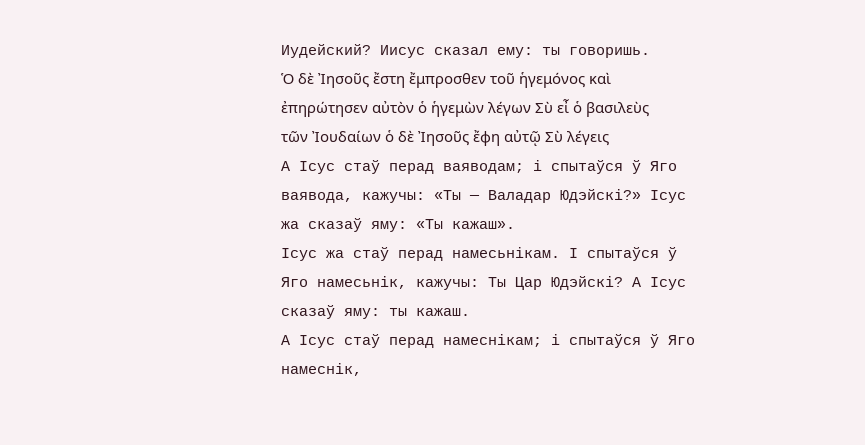Иудейский? Иисус сказал ему: ты говоришь.
Ὁ δὲ Ἰησοῦς ἔστη ἔμπροσθεν τοῦ ἡγεμόνος καὶ ἐπηρώτησεν αὐτὸν ὁ ἡγεμὼν λέγων Σὺ εἶ ὁ βασιλεὺς τῶν Ἰουδαίων ὁ δὲ Ἰησοῦς ἔφη αὐτῷ Σὺ λέγεις
А Ісус стаў перад ваяводам; і спытаўся ў Яго ваявода, кажучы: «Ты — Валадар Юдэйскі?» Ісус жа сказаў яму: «Ты кажаш».
Ісус жа стаў перад намесьнікам. І спытаўся ў Яго намесьнік, кажучы: Ты Цар Юдэйскі? А Ісус сказаў яму: ты кажаш.
А Ісус стаў перад намеснікам; і спытаўся ў Яго намеснік,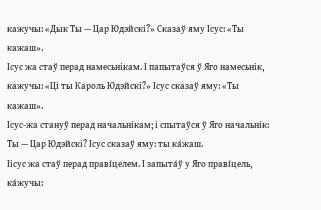кажучы: «Дык Ты — Цар Юдэйскі?» Сказаў яму Ісус: «Ты кажаш».
Ісус жа стаў перад намесьнікам. І папытаўся ў Яго намесьнік, кажучы: «Ці ты Кароль Юдэйскі?» Ісус сказаў яму: «Ты кажаш».
Ісус-жа стануў перад начальнікам; і спытаўся ў Яго начальнік: Ты — Цар Юдэйскі? Ісус сказаў яму: ты ка́жаш.
Іісус жа стаў перад правíцелем. І запыта́ў у Яго правíцель, ка́жучы: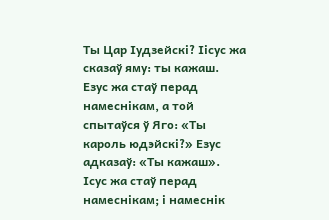Ты Цар Іудзейскі? Іісус жа сказаў яму: ты кажаш.
Езус жа стаў перад намеснікам, а той спытаўся ў Яго: «Ты кароль юдэйскі?» Езус адказаў: «Ты кажаш».
Ісус жа стаў перад намеснікам; і намеснік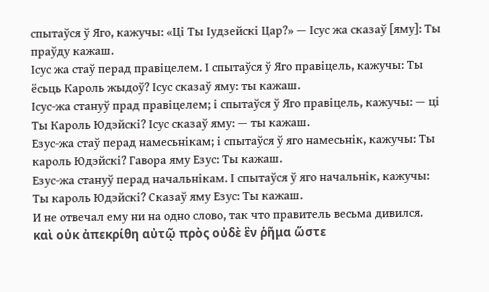спытаўся ў Яго, кажучы: «Ці Ты Іудзейскі Цар?» — Ісус жа сказаў [яму]: Ты праўду кажаш.
Ісус жа стаў перад правіцелем. І спытаўся ў Яго правіцель, кажучы: Ты ёсьць Кароль жыдоў? Ісус сказаў яму: ты кажаш.
Ісус-жа стануў прад правіцелем; і спытаўся ў Яго правіцель, кажучы: — ці Ты Кароль Юдэйскі? Ісус сказаў яму: — ты кажаш.
Езус-жа стаў перад намесьнікам; і спытаўся ў яго намесьнік, кажучы: Ты кароль Юдэйскі? Гавора яму Езус: Ты кажаш.
Езус-жа стануў перад начальнікам. І спытаўся ў яго начальнік, кажучы: Ты кароль Юдэйскі? Сказаў яму Езус: Ты кажаш.
И не отвечал ему ни на одно слово, так что правитель весьма дивился.
καὶ οὐκ ἀπεκρίθη αὐτῷ πρὸς οὐδὲ ἓν ῥῆμα ὥστε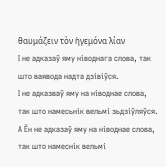θαυμάζειν τὸν ἡγεμόνα λίαν
І не адказаў яму ніводнага слова, так што ваявода надта дзівіўся.
І не адказваў яму на ніводнае слова, так што намесьнік вельмі зьдзіўляўся.
А Ён не адказаў яму на ніводнае слова, так што намеснік вельмі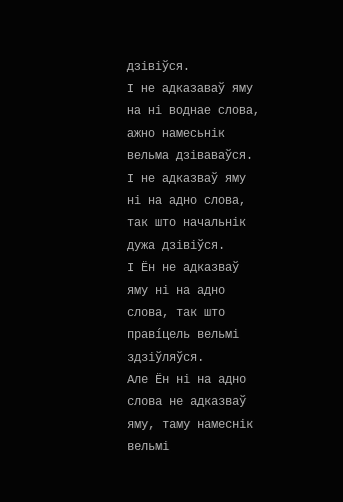дзівіўся.
І не адказаваў яму на ні воднае слова, ажно намесьнік вельма дзіваваўся.
І не адказваў яму ні на адно слова, так што начальнік дужа дзівіўся.
І Ён не адказваў яму ні на адно слова, так што правíцель вельмі здзіўляўся.
Але Ён ні на адно слова не адказваў яму, таму намеснік вельмі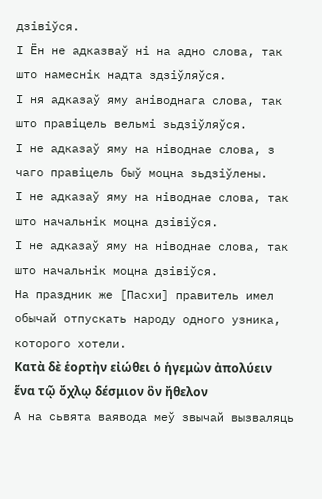дзівіўся.
І Ён не адказваў ні на адно слова, так што намеснік надта здзіўляўся.
І ня адказаў яму аніводнага слова, так што правіцель вельмі зьдзіўляўся.
І не адказаў яму на ніводнае слова, з чаго правіцель быў моцна зьдзіўлены.
І не адказаў яму на ніводнае слова, так што начальнік моцна дзівіўся.
І не адказаў яму на ніводнае слова, так што начальнік моцна дзівіўся.
На праздник же [Пасхи] правитель имел обычай отпускать народу одного узника, которого хотели.
Κατὰ δὲ ἑορτὴν εἰώθει ὁ ἡγεμὼν ἀπολύειν ἕνα τῷ ὄχλῳ δέσμιον ὃν ἤθελον
А на сьвята ваявода меў звычай вызваляць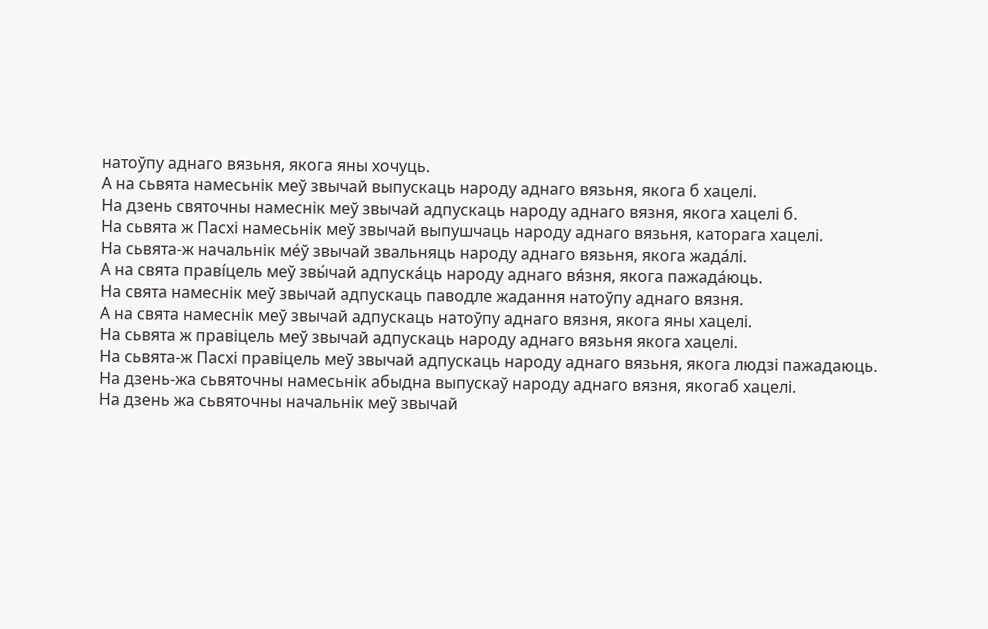натоўпу аднаго вязьня, якога яны хочуць.
А на сьвята намесьнік меў звычай выпускаць народу аднаго вязьня, якога б хацелі.
На дзень святочны намеснік меў звычай адпускаць народу аднаго вязня, якога хацелі б.
На сьвята ж Пасхі намесьнік меў звычай выпушчаць народу аднаго вязьня, каторага хацелі.
На сьвята-ж начальнік ме́ў звычай звальняць народу аднаго вязьня, якога жада́лі.
А на свята правíцель меў звы́чай адпуска́ць народу аднаго вя́зня, якога пажада́юць.
На свята намеснік меў звычай адпускаць паводле жадання натоўпу аднаго вязня.
А на свята намеснік меў звычай адпускаць натоўпу аднаго вязня, якога яны хацелі.
На сьвята ж правіцель меў звычай адпускаць народу аднаго вязьня якога хацелі.
На сьвята-ж Пасхі правіцель меў звычай адпускаць народу аднаго вязьня, якога людзі пажадаюць.
На дзень-жа сьвяточны намесьнік абыдна выпускаў народу аднаго вязня, якогаб хацелі.
На дзень жа сьвяточны начальнік меў звычай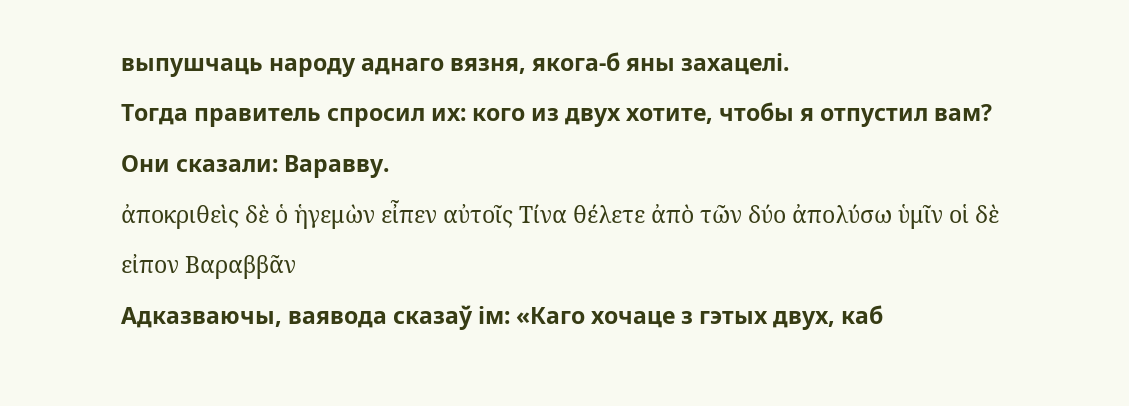выпушчаць народу аднаго вязня, якога-б яны захацелі.
Тогда правитель спросил их: кого из двух хотите, чтобы я отпустил вам? Они сказали: Варавву.
ἀποκριθεὶς δὲ ὁ ἡγεμὼν εἶπεν αὐτοῖς Τίνα θέλετε ἀπὸ τῶν δύο ἀπολύσω ὑμῖν οἱ δὲ εἰπον Βαραββᾶν
Адказваючы, ваявода сказаў ім: «Каго хочаце з гэтых двух, каб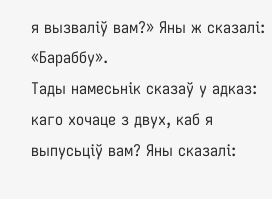я вызваліў вам?» Яны ж сказалі: «Бараббу».
Тады намесьнік сказаў у адказ: каго хочаце з двух, каб я выпусьціў вам? Яны сказалі: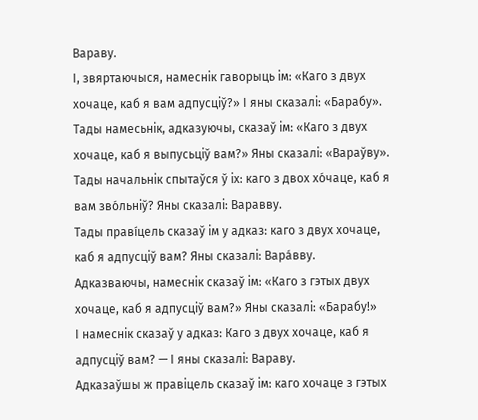Вараву.
І, звяртаючыся, намеснік гаворыць ім: «Каго з двух хочаце, каб я вам адпусціў?» І яны сказалі: «Барабу».
Тады намесьнік, адказуючы, сказаў ім: «Каго з двух хочаце, каб я выпусьціў вам?» Яны сказалі: «Вараўву».
Тады начальнік спытаўся ў іх: каго з двох хо́чаце, каб я вам зво́льніў? Яны сказалі: Варавву.
Тады правíцель сказаў ім у адказ: каго з двух хочаце, каб я адпусціў вам? Яны сказалі: Вара́вву.
Адказваючы, намеснік сказаў ім: «Каго з гэтых двух хочаце, каб я адпусціў вам?» Яны сказалі: «Барабу!»
І намеснік сказаў у адказ: Каго з двух хочаце, каб я адпусціў вам? — І яны сказалі: Вараву.
Адказаўшы ж правіцель сказаў ім: каго хочаце з гэтых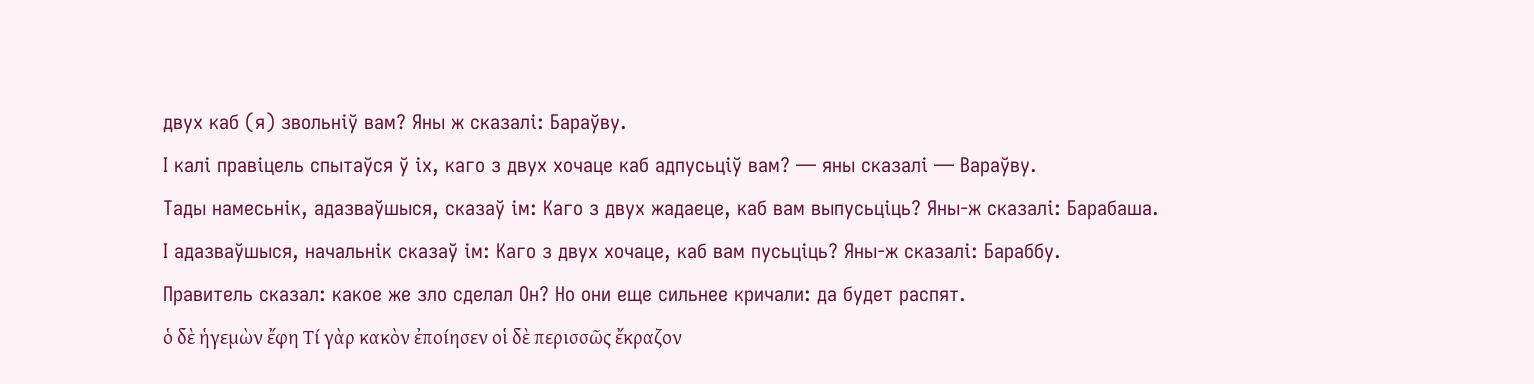двух каб (я) звольніў вам? Яны ж сказалі: Бараўву.
І калі правіцель спытаўся ў іх, каго з двух хочаце каб адпусьціў вам? — яны сказалі — Вараўву.
Тады намесьнік, адазваўшыся, сказаў ім: Каго з двух жадаеце, каб вам выпусьціць? Яны-ж сказалі: Барабаша.
І адазваўшыся, начальнік сказаў ім: Каго з двух хочаце, каб вам пусьціць? Яны-ж сказалі: Бараббу.
Правитель сказал: какое же зло сделал Он? Но они еще сильнее кричали: да будет распят.
ὁ δὲ ἡγεμὼν ἔφη Τί γὰρ κακὸν ἐποίησεν οἱ δὲ περισσῶς ἔκραζον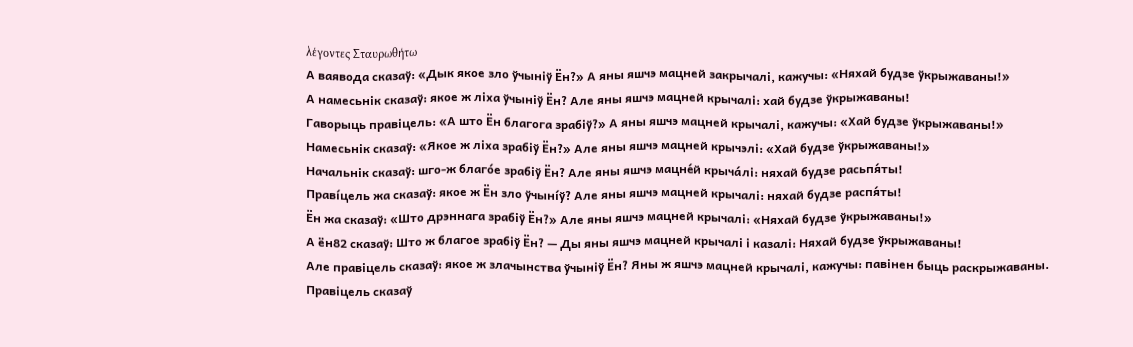λέγοντες Σταυρωθήτω
А ваявода сказаў: «Дык якое зло ўчыніў Ён?» А яны яшчэ мацней закрычалі, кажучы: «Няхай будзе ўкрыжаваны!»
А намесьнік сказаў: якое ж ліха ўчыніў Ён? Але яны яшчэ мацней крычалі: хай будзе ўкрыжаваны!
Гаворыць правіцель: «А што Ён благога зрабіў?» А яны яшчэ мацней крычалі, кажучы: «Хай будзе ўкрыжаваны!»
Намесьнік сказаў: «Якое ж ліха зрабіў Ён?» Але яны яшчэ мацней крычэлі: «Хай будзе ўкрыжаваны!»
Начальнік сказаў: шго-ж благо́е зрабіў Ён? Але яны яшчэ мацне́й крыча́лі: няхай будзе расьпя́ты!
Правíцель жа сказаў: якое ж Ён зло ўчынíў? Але яны яшчэ мацней крычалі: няхай будзе распя́ты!
Ён жа сказаў: «Што дрэннага зрабіў Ён?» Але яны яшчэ мацней крычалі: «Няхай будзе ўкрыжаваны!»
А ён82 сказаў: Што ж благое зрабіў Ён? — Ды яны яшчэ мацней крычалі і казалі: Няхай будзе ўкрыжаваны!
Але правіцель сказаў: якое ж злачынства ўчыніў Ён? Яны ж яшчэ мацней крычалі, кажучы: павінен быць раскрыжаваны.
Правіцель сказаў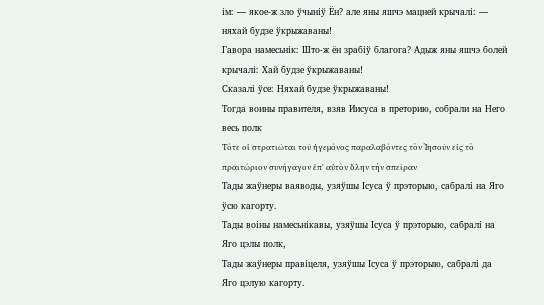ім: — якое-ж зло ўчыніў Ён? але яны яшчэ мацней крычалі: — няхай будзе ўкрыжаваны!
Гавора намесьнік: Што-ж ён зрабіў благога? Адыж яны яшчэ болей крычалі: Хай будзе ўкрыжаваны!
Сказалі ўсе: Няхай будзе ўкрыжаваны!
Тогда воины правителя, взяв Иисуса в преторию, собрали на Него весь полк
Τότε οἱ στρατιῶται τοῦ ἡγεμόνος παραλαβόντες τὸν Ἰησοῦν εἰς τὸ πραιτώριον συνήγαγον ἐπ' αὐτὸν ὅλην τὴν σπεῖραν
Тады жаўнеры ваяводы, узяўшы Ісуса ў прэторыю, сабралі на Яго ўсю кагорту.
Тады воіны намесьнікавы, узяўшы Ісуса ў прэторыю, сабралі на Яго цэлы полк,
Тады жаўнеры правіцеля, узяўшы Ісуса ў прэторыю, сабралі да Яго цэлую кагорту.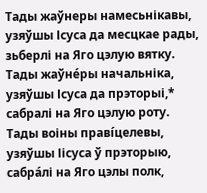Тады жаўнеры намесьнікавы, узяўшы Ісуса да месцкае рады, зьберлі на Яго цэлую вятку.
Тады жаўне́ры начальніка, узяўшы Ісуса да прэторыі,* сабралі на Яго цэлую роту.
Тады воіны правíцелевы, узяўшы Іісуса ў прэторыю, сабра́лі на Яго цэлы полк,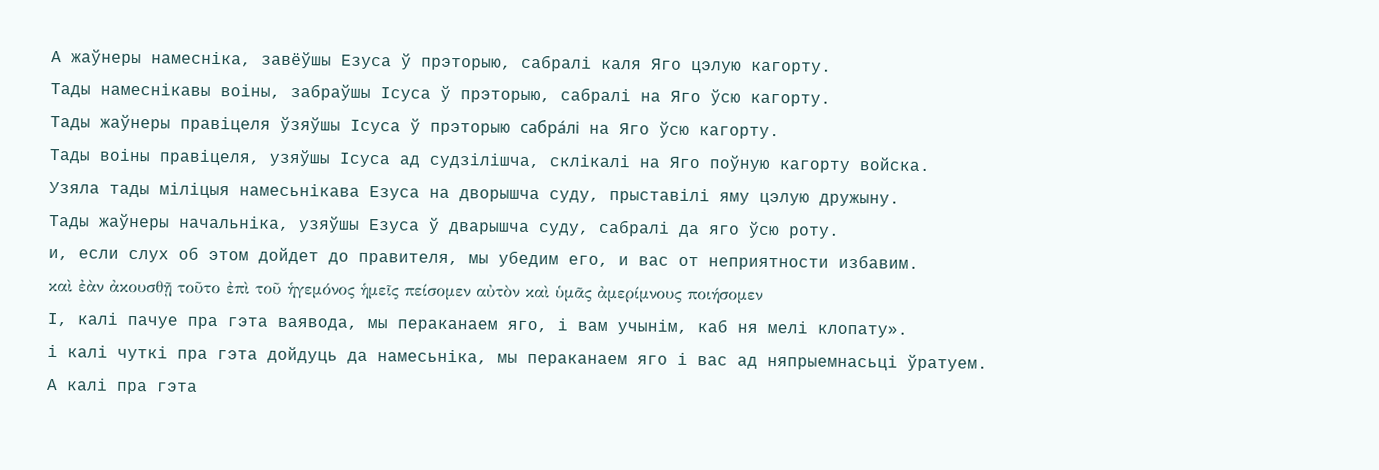А жаўнеры намесніка, завёўшы Езуса ў прэторыю, сабралі каля Яго цэлую кагорту.
Тады намеснікавы воіны, забраўшы Ісуса ў прэторыю, сабралі на Яго ўсю кагорту.
Тады жаўнеры правіцеля ўзяўшы Ісуса ў прэторыю сабра́лі на Яго ўсю кагорту.
Тады воіны правіцеля, узяўшы Ісуса ад судзілішча, склікалі на Яго поўную кагорту войска.
Узяла тады міліцыя намесьнікава Езуса на дворышча суду, прыставілі яму цэлую дружыну.
Тады жаўнеры начальніка, узяўшы Езуса ў дварышча суду, сабралі да яго ўсю роту.
и, если слух об этом дойдет до правителя, мы убедим его, и вас от неприятности избавим.
καὶ ἐὰν ἀκουσθῇ τοῦτο ἐπὶ τοῦ ἡγεμόνος ἡμεῖς πείσομεν αὐτὸν καὶ ὑμᾶς ἀμερίμνους ποιήσομεν
І, калі пачуе пра гэта ваявода, мы пераканаем яго, і вам учынім, каб ня мелі клопату».
і калі чуткі пра гэта дойдуць да намесьніка, мы пераканаем яго і вас ад няпрыемнасьці ўратуем.
А калі пра гэта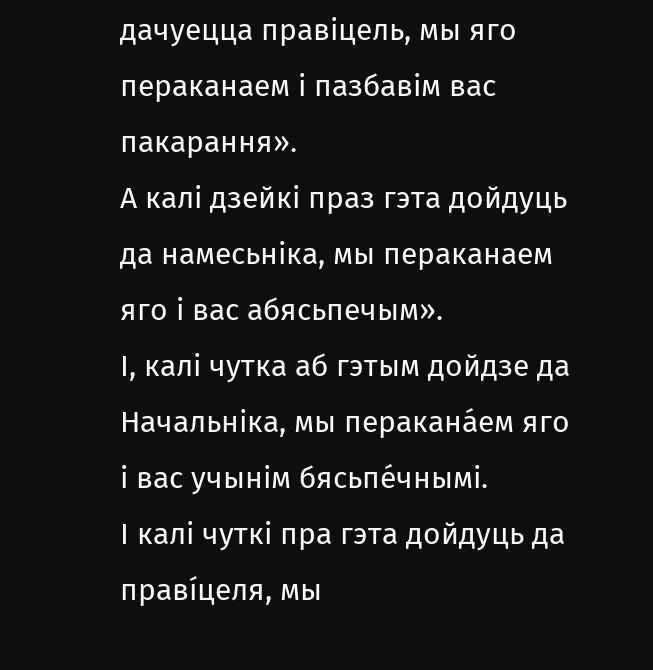дачуецца правіцель, мы яго пераканаем і пазбавім вас пакарання».
А калі дзейкі праз гэта дойдуць да намесьніка, мы пераканаем яго і вас абясьпечым».
І, калі чутка аб гэтым дойдзе да Начальніка, мы перакана́ем яго і вас учынім бясьпе́чнымі.
І калі чуткі пра гэта дойдуць да правíцеля, мы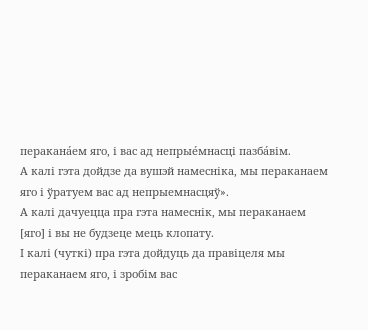перакана́ем яго, і вас ад непрые́мнасці пазба́вім.
А калі гэта дойдзе да вушэй намесніка, мы пераканаем яго і ўратуем вас ад непрыемнасцяў».
А калі дачуецца пра гэта намеснік, мы пераканаем [яго] і вы не будзеце мець клопату.
І калі (чуткі) пра гэта дойдуць да правіцеля мы пераканаем яго, і зробім вас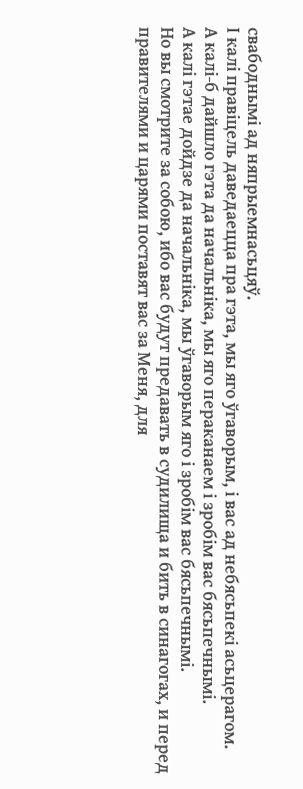свабоднымі ад няпрыемнасьцяў.
І калі правіцель даведаецца пра гэта, мы яго ўгаворым, і вас ад небясьпекі асьцерагом.
А калі-б дайшло гэта да начальніка, мы яго пераканаем і зробім вас бясьпечнымі.
А калі гэтае дойдзе да начальніка, мы ўгаворым яго і зробім вас бясьпечнымі.
Но вы смотрите за собою, ибо вас будут предавать в судилища и бить в синагогах, и перед правителями и царями поставят вас за Меня, для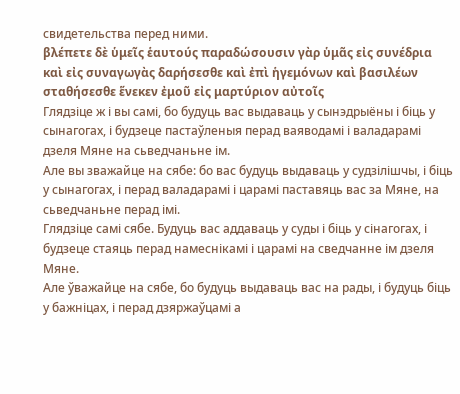свидетельства перед ними.
βλέπετε δὲ ὑμεῖς ἑαυτούς παραδώσουσιν γὰρ ὑμᾶς εἰς συνέδρια καὶ εἰς συναγωγὰς δαρήσεσθε καὶ ἐπὶ ἡγεμόνων καὶ βασιλέων σταθήσεσθε ἕνεκεν ἐμοῦ εἰς μαρτύριον αὐτοῖς
Глядзіце ж і вы самі, бо будуць вас выдаваць у сынэдрыёны і біць у сынагогах, і будзеце пастаўленыя перад ваяводамі і валадарамі дзеля Мяне на сьведчаньне ім.
Але вы зважайце на сябе: бо вас будуць выдаваць у судзілішчы, і біць у сынагогах, і перад валадарамі і царамі паставяць вас за Мяне, на сьведчаньне перад імі.
Глядзіце самі сябе. Будуць вас аддаваць у суды і біць у сінагогах, і будзеце стаяць перад намеснікамі і царамі на сведчанне ім дзеля Мяне.
Але ўважайце на сябе, бо будуць выдаваць вас на рады, і будуць біць у бажніцах, і перад дзяржаўцамі а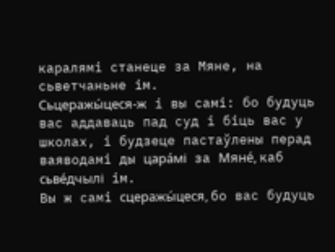каралямі станеце за Мяне, на сьветчаньне ім.
Сьцеражы́цеся-ж і вы самі: бо будуць вас аддаваць пад суд і біць вас у школах, і будзеце пастаўлены перад ваяводамі ды цара́мі за Мяне́, каб сьве́дчылі ім.
Вы ж самі сцеражы́цеся, бо вас будуць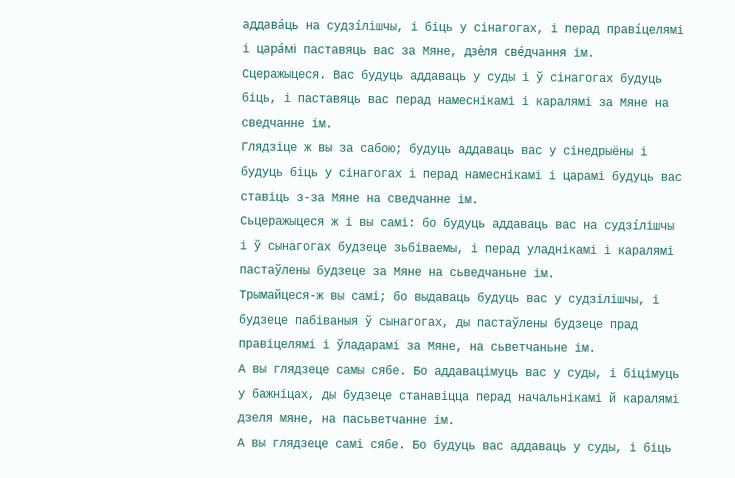аддава́ць на судзíлішчы, і біць у сінагогах, і перад правíцелямі і цара́мі паставяць вас за Мяне, дзе́ля све́дчання ім.
Сцеражыцеся. Вас будуць аддаваць у суды і ў сінагогах будуць біць, і паставяць вас перад намеснікамі і каралямі за Мяне на сведчанне ім.
Глядзіце ж вы за сабою; будуць аддаваць вас у сінедрыёны і будуць біць у сінагогах і перад намеснікамі і царамі будуць вас ставіць з-за Мяне на сведчанне ім.
Сьцеражыцеся ж і вы самі: бо будуць аддаваць вас на судзíлішчы і ў сынагогах будзеце зьбіваемы, і перад уладнікамі і каралямі пастаўлены будзеце за Мяне на сьведчаньне ім.
Трымайцеся-ж вы самі; бо выдаваць будуць вас у судзілішчы, і будзеце пабіваныя ў сынагогах, ды пастаўлены будзеце прад правіцелямі і ўладарамі за Мяне, на сьветчаньне ім.
А вы глядзеце самы сябе. Бо аддавацімуць вас у суды, і біцімуць у бажніцах, ды будзеце станавіцца перад начальнікамі й каралямі дзеля мяне, на пасьветчанне ім.
А вы глядзеце самі сябе. Бо будуць вас аддаваць у суды, і біць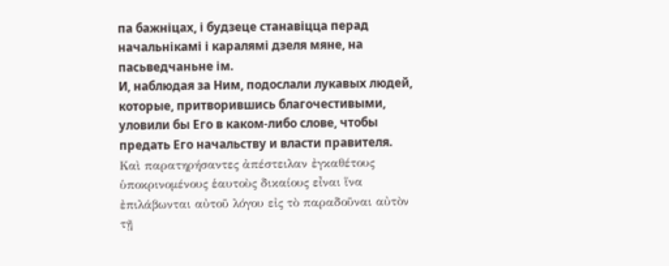па бажніцах, і будзеце станавіцца перад начальнікамі і каралямі дзеля мяне, на пасьведчаньне ім.
И, наблюдая за Ним, подослали лукавых людей, которые, притворившись благочестивыми, уловили бы Его в каком-либо слове, чтобы предать Его начальству и власти правителя.
Καὶ παρατηρήσαντες ἀπέστειλαν ἐγκαθέτους ὑποκρινομένους ἑαυτοὺς δικαίους εἶναι ἵνα ἐπιλάβωνται αὐτοῦ λόγου εἰς τὸ παραδοῦναι αὐτὸν τῇ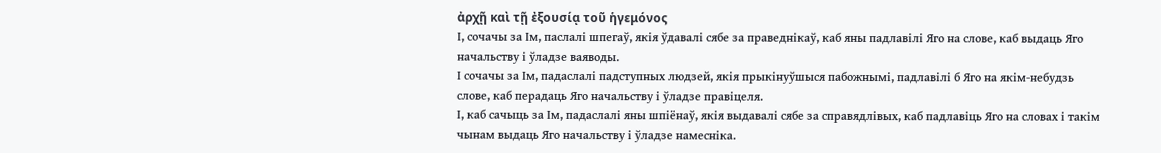ἀρχῇ καὶ τῇ ἐξουσίᾳ τοῦ ἡγεμόνος
І, сочачы за Ім, паслалі шпегаў, якія ўдавалі сябе за праведнікаў, каб яны падлавілі Яго на слове, каб выдаць Яго начальству і ўладзе ваяводы.
І сочачы за Ім, падаслалі падступных людзей, якія прыкінуўшыся пабожнымі, падлавілі б Яго на якім-небудзь слове, каб перадаць Яго начальству і ўладзе правіцеля.
І, каб сачыць за Ім, падаслалі яны шпіёнаў, якія выдавалі сябе за справядлівых, каб падлавіць Яго на словах і такім чынам выдаць Яго начальству і ўладзе намесніка.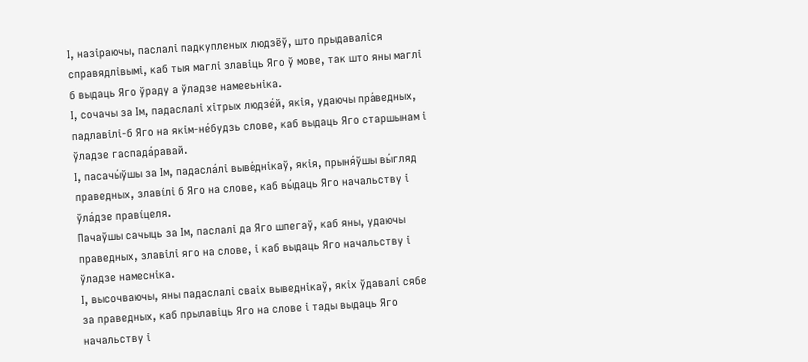І, назіраючы, паслалі падкупленых людзёў, што прыдаваліся справядлівымі, каб тыя маглі злавіць Яго ў мове, так што яны маглі б выдаць Яго ўраду а ўладзе намееьніка.
І, сочачы за Ім, падаслалі хітрых людзе́й, якія, удаючы пра́ведных, падлавілі-б Яго на якім-не́будзь слове, каб выдаць Яго старшынам і ўладзе гаспада́равай.
І, пасачы́ўшы за Ім, падасла́лі выве́днікаў, якія, прыня́ўшы вы́гляд праведных, злавíлі б Яго на слове, каб вы́даць Яго начальству і ўла́дзе правíцеля.
Пачаўшы сачыць за Ім, паслалі да Яго шпегаў, каб яны, удаючы праведных, злавілі яго на слове, і каб выдаць Яго начальству і ўладзе намесніка.
І, высочваючы, яны падаслалі сваіх выведнікаў, якіх ўдавалі сябе за праведных, каб прылавіць Яго на слове і тады выдаць Яго начальству і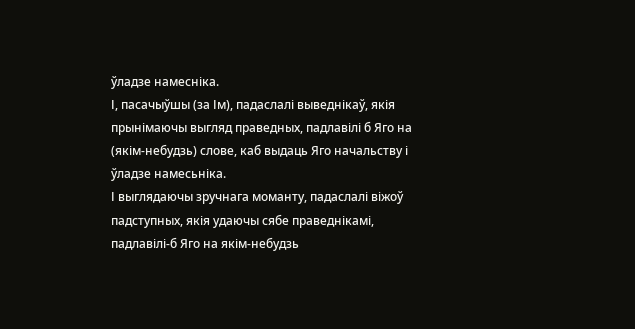ўладзе намесніка.
І, пасачыўшы (за Ім), падаслалі выведнікаў, якія прынімаючы выгляд праведных, падлавілі б Яго на (якім-небудзь) слове, каб выдаць Яго начальству і ўладзе намесьніка.
І выглядаючы зручнага моманту, падаслалі віжоў падступных, якія удаючы сябе праведнікамі, падлавілі-б Яго на якім-небудзь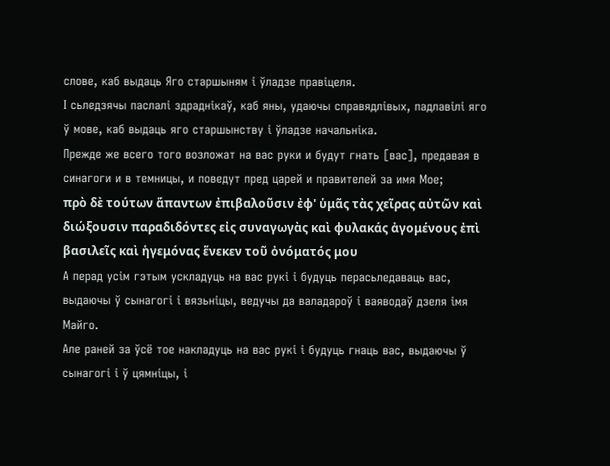слове, каб выдаць Яго старшыням і ўладзе правіцеля.
І сьледзячы паслалі здраднікаў, каб яны, удаючы справядлівых, падлавілі яго ў мове, каб выдаць яго старшынству і ўладзе начальніка.
Прежде же всего того возложат на вас руки и будут гнать [вас], предавая в синагоги и в темницы, и поведут пред царей и правителей за имя Мое;
πρὸ δὲ τούτων ἅπαντων ἐπιβαλοῦσιν ἐφ' ὑμᾶς τὰς χεῖρας αὐτῶν καὶ διώξουσιν παραδιδόντες εἰς συναγωγὰς καὶ φυλακάς ἀγομένους ἐπὶ βασιλεῖς καὶ ἡγεμόνας ἕνεκεν τοῦ ὀνόματός μου
А перад усім гэтым ускладуць на вас рукі і будуць перасьледаваць вас, выдаючы ў сынагогі і вязьніцы, ведучы да валадароў і ваяводаў дзеля імя Майго.
Але раней за ўсё тое накладуць на вас рукі і будуць гнаць вас, выдаючы ў сынагогі і ў цямніцы, і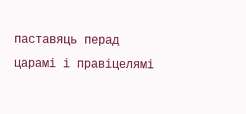паставяць перад царамі і правіцелямі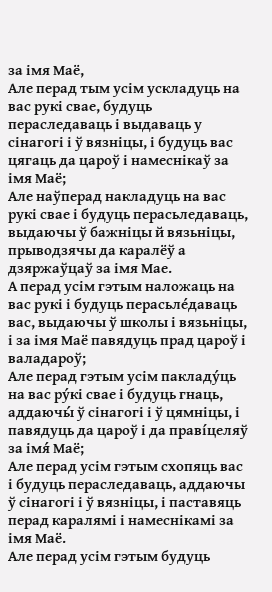за імя Маё,
Але перад тым усім ускладуць на вас рукі свае, будуць пераследаваць і выдаваць у сінагогі і ў вязніцы, і будуць вас цягаць да цароў і намеснікаў за імя Маё;
Але наўперад накладуць на вас рукі свае і будуць перасьледаваць, выдаючы ў бажніцы й вязьніцы, прыводзячы да каралёў а дзяржаўцаў за імя Мае.
А перад усім гэтым наложаць на вас рукі і будуць перасьле́даваць вас, выдаючы ў школы і вязьніцы, і за імя Маё павядуць прад цароў і валадароў;
Але перад гэтым усім пакладу́ць на вас ру́кі свае і будуць гнаць, аддаючы́ ў сінагогі і ў цямніцы, і павядуць да цароў і да правíцеляў за імя́ Маё;
Але перад усім гэтым схопяць вас і будуць пераследаваць, аддаючы ў сінагогі і ў вязніцы, і паставяць перад каралямі і намеснікамі за імя Маё.
Але перад усім гэтым будуць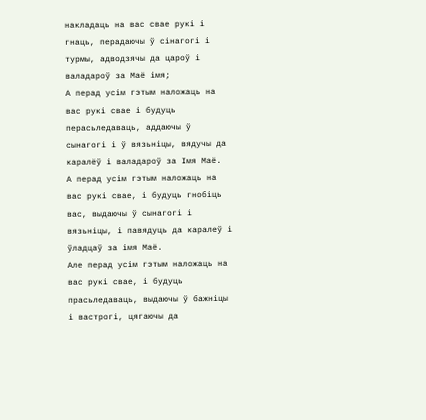накладаць на вас свае рукі і гнаць, перадаючы ў сінагогі і турмы, адводзячы да цароў і валадароў за Маё імя;
А перад усім гэтым наложаць на вас рукі свае і будуць перасьледаваць, аддаючы ў сынагогі і ў вязьніцы, вядучы да каралёў і валадароў за Імя Маё.
А перад усім гэтым наложаць на вас рукі свае, і будуць гнобіць вас, выдаючы ў сынагогі і вязьніцы, і павядуць да каралеў і ўладцаў за імя Маё.
Але перад усім гэтым наложаць на вас рукі свае, і будуць прасьледаваць, выдаючы ў бажніцы і вастрогі, цягаючы да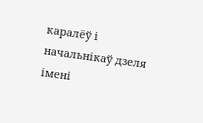каралёў і начальнікаў дзеля імені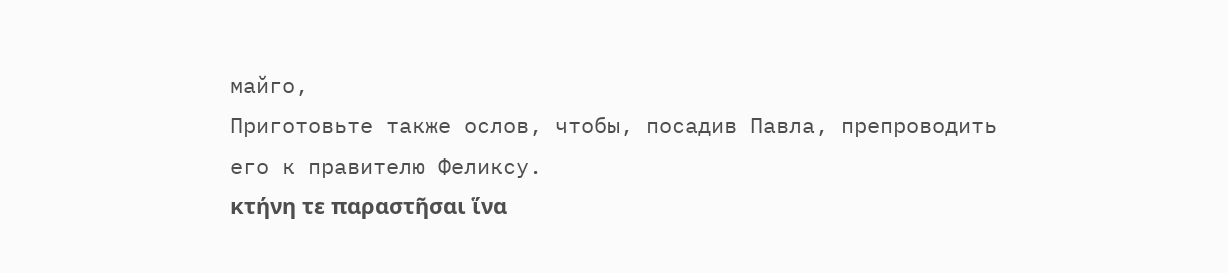майго,
Приготовьте также ослов, чтобы, посадив Павла, препроводить его к правителю Феликсу.
κτήνη τε παραστῆσαι ἵνα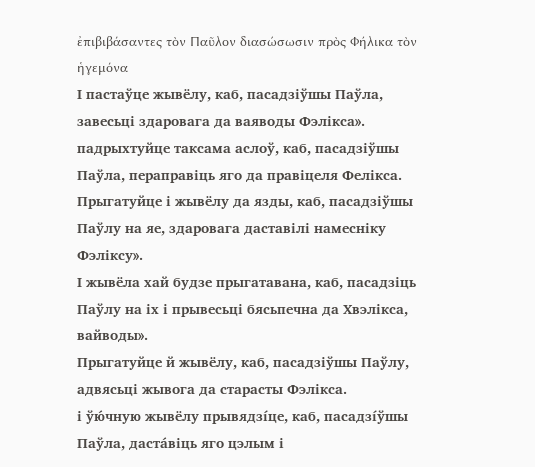ἐπιβιβάσαντες τὸν Παῦλον διασώσωσιν πρὸς Φήλικα τὸν ἡγεμόνα
І пастаўце жывёлу, каб, пасадзіўшы Паўла, завесьці здаровага да ваяводы Фэлікса».
падрыхтуйце таксама аслоў, каб, пасадзіўшы Паўла, пераправіць яго да правіцеля Фелікса.
Прыгатуйце і жывёлу да язды, каб, пасадзіўшы Паўлу на яе, здаровага даставілі намесніку Фэліксу».
І жывёла хай будзе прыгатавана, каб, пасадзіць Паўлу на іх і прывесьці бясьпечна да Хвэлікса, вайводы».
Прыгатуйце й жывёлу, каб, пасадзіўшы Паўлу, адвясьці жывога да старасты Фэлікса.
і ўю́чную жывёлу прывядзíце, каб, пасадзíўшы Паўла, даста́віць яго цэлым і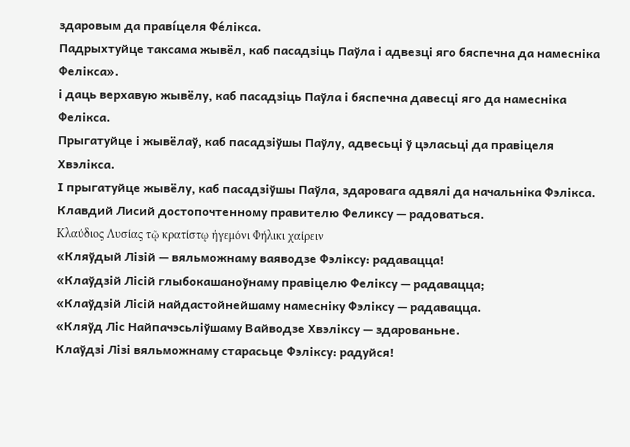здаровым да правíцеля Фе́лікса.
Падрыхтуйце таксама жывёл, каб пасадзіць Паўла і адвезці яго бяспечна да намесніка Фелікса».
і даць верхавую жывёлу, каб пасадзіць Паўла і бяспечна давесці яго да намесніка Фелікса.
Прыгатуйце і жывёлаў, каб пасадзіўшы Паўлу, адвесьці ў цэласьці да правіцеля Хвэлікса.
І прыгатуйце жывёлу, каб пасадзіўшы Паўла, здаровага адвялі да начальніка Фэлікса.
Клавдий Лисий достопочтенному правителю Феликсу — радоваться.
Κλαύδιος Λυσίας τῷ κρατίστῳ ἡγεμόνι Φήλικι χαίρειν
«Кляўдый Лізій — вяльможнаму ваяводзе Фэліксу: радавацца!
«Клаўдзій Лісій глыбокашаноўнаму правіцелю Феліксу — радавацца;
«Клаўдзій Лісій найдастойнейшаму намесніку Фэліксу — радавацца.
«Кляўд Ліс Найпачэсьліўшаму Вайводзе Хвэліксу — здарованьне.
Клаўдзі Лізі вяльможнаму старасьце Фэліксу: радуйся!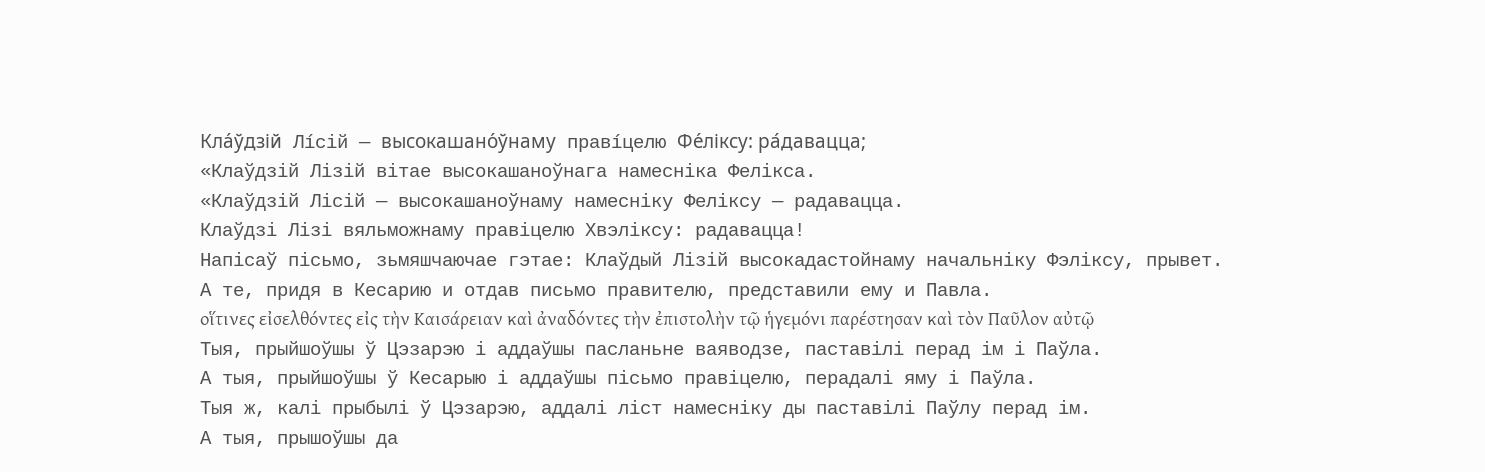Кла́ўдзій Лíсій — высокашано́ўнаму правíцелю Фе́ліксу: ра́давацца;
«Клаўдзій Лізій вітае высокашаноўнага намесніка Фелікса.
«Клаўдзій Лісій — высокашаноўнаму намесніку Феліксу — радавацца.
Клаўдзі Лізі вяльможнаму правіцелю Хвэліксу: радавацца!
Напісаў пісьмо, зьмяшчаючае гэтае: Клаўдый Лізій высокадастойнаму начальніку Фэліксу, прывет.
А те, придя в Кесарию и отдав письмо правителю, представили ему и Павла.
οἵτινες εἰσελθόντες εἰς τὴν Καισάρειαν καὶ ἀναδόντες τὴν ἐπιστολὴν τῷ ἡγεμόνι παρέστησαν καὶ τὸν Παῦλον αὐτῷ
Тыя, прыйшоўшы ў Цэзарэю і аддаўшы пасланьне ваяводзе, паставілі перад ім і Паўла.
А тыя, прыйшоўшы ў Кесарыю і аддаўшы пісьмо правіцелю, перадалі яму і Паўла.
Тыя ж, калі прыбылі ў Цэзарэю, аддалі ліст намесніку ды паставілі Паўлу перад ім.
А тыя, прышоўшы да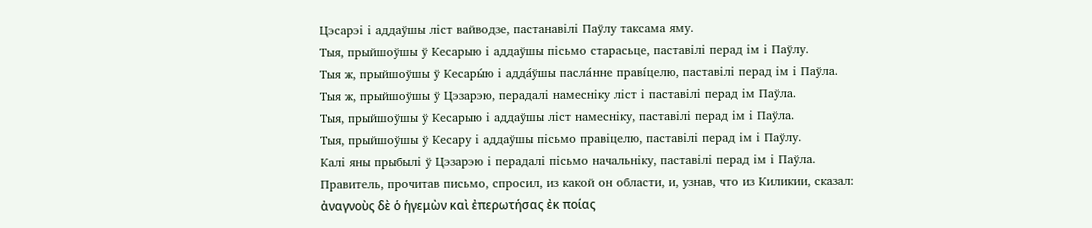Цэсарэі і аддаўшы ліст вайводзе, пастанавілі Паўлу таксама яму.
Тыя, прыйшоўшы ў Кесарыю і аддаўшы пісьмо старасьце, паставілі перад ім і Паўлу.
Тыя ж, прыйшоўшы ў Кесары́ю і адда́ўшы пасла́нне правíцелю, паставілі перад ім і Паўла.
Тыя ж, прыйшоўшы ў Цэзарэю, перадалі намесніку ліст і паставілі перад ім Паўла.
Тыя, прыйшоўшы ў Кесарыю і аддаўшы ліст намесніку, паставілі перад ім і Паўла.
Тыя, прыйшоўшы ў Кесару і аддаўшы пісьмо правіцелю, паставілі перад ім і Паўлу.
Калі яны прыбылі ў Цэзарэю і перадалі пісьмо начальніку, паставілі перад ім і Паўла.
Правитель, прочитав письмо, спросил, из какой он области, и, узнав, что из Киликии, сказал:
ἀναγνοὺς δὲ ὁ ἡγεμὼν καὶ ἐπερωτήσας ἐκ ποίας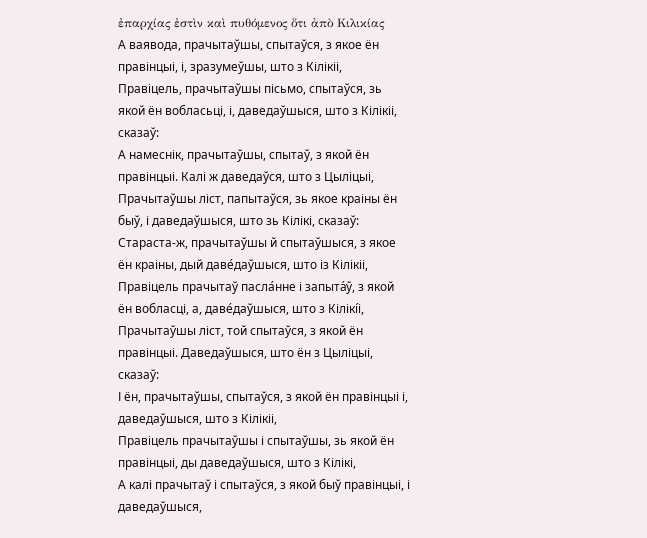ἐπαρχίας ἐστὶν καὶ πυθόμενος ὅτι ἀπὸ Κιλικίας
А ваявода, прачытаўшы, спытаўся, з якое ён правінцыі, і, зразумеўшы, што з Кілікіі,
Правіцель, прачытаўшы пісьмо, спытаўся, зь якой ён вобласьці, і, даведаўшыся, што з Кілікіі, сказаў:
А намеснік, прачытаўшы, спытаў, з якой ён правінцыі. Калі ж даведаўся, што з Цыліцыі,
Прачытаўшы ліст, папытаўся, зь якое краіны ён быў, і даведаўшыся, што зь Кілікі, сказаў:
Стараста-ж, прачытаўшы й спытаўшыся, з якое ён краіны, дый даве́даўшыся, што із Кілікіі,
Правіцель прачытаў пасла́нне і запыта́ў, з якой ён вобласці, а, даве́даўшыся, што з Кілікíі,
Прачытаўшы ліст, той спытаўся, з якой ён правінцыі. Даведаўшыся, што ён з Цыліцыі, сказаў:
І ён, прачытаўшы, спытаўся, з якой ён правінцыі і, даведаўшыся, што з Кілікіі,
Правіцель прачытаўшы і спытаўшы, зь якой ён правінцыі, ды даведаўшыся, што з Кілікі,
А калі прачытаў і спытаўся, з якой быў правінцыі, і даведаўшыся,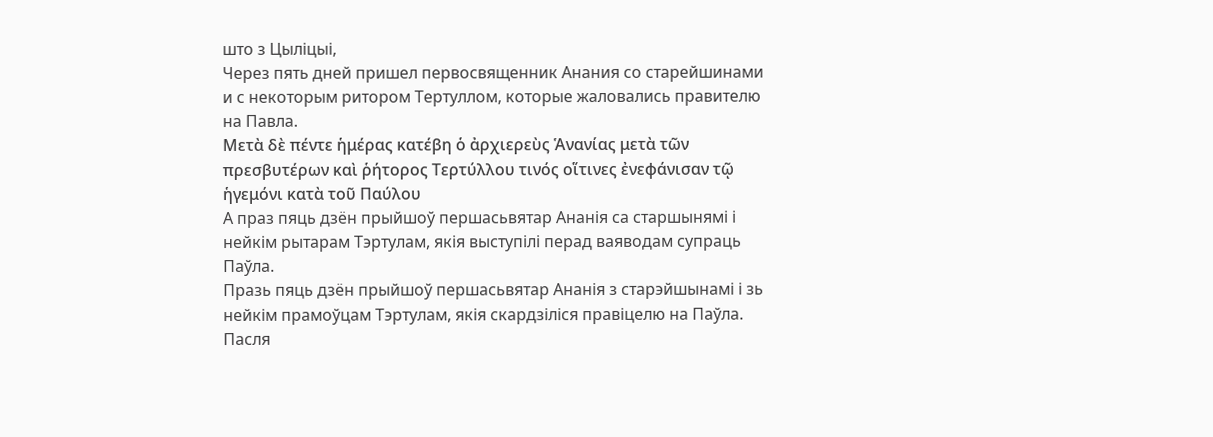што з Цыліцыі,
Через пять дней пришел первосвященник Анания со старейшинами и с некоторым ритором Тертуллом, которые жаловались правителю на Павла.
Μετὰ δὲ πέντε ἡμέρας κατέβη ὁ ἀρχιερεὺς Ἁνανίας μετὰ τῶν πρεσβυτέρων καὶ ῥήτορος Τερτύλλου τινός οἵτινες ἐνεφάνισαν τῷ ἡγεμόνι κατὰ τοῦ Παύλου
А праз пяць дзён прыйшоў першасьвятар Ананія са старшынямі і нейкім рытарам Тэртулам, якія выступілі перад ваяводам супраць Паўла.
Празь пяць дзён прыйшоў першасьвятар Ананія з старэйшынамі і зь нейкім прамоўцам Тэртулам, якія скардзіліся правіцелю на Паўла.
Пасля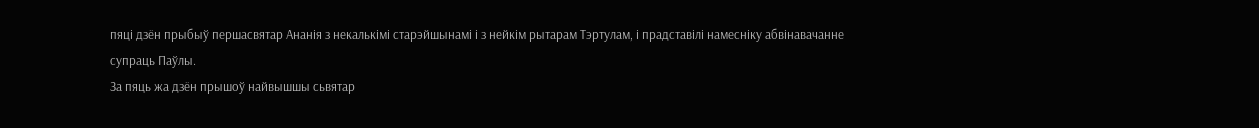пяці дзён прыбыў першасвятар Ананія з некалькімі старэйшынамі і з нейкім рытарам Тэртулам, і прадставілі намесніку абвінавачанне супраць Паўлы.
За пяць жа дзён прышоў найвышшы сьвятар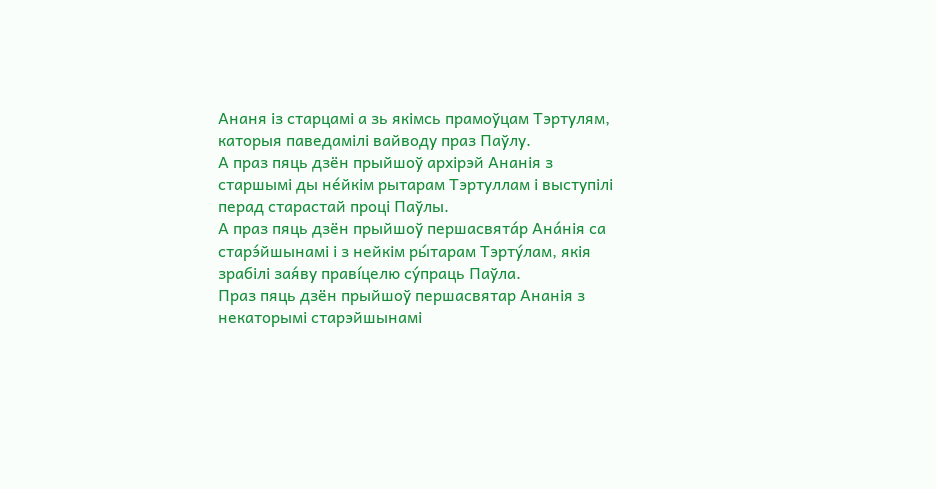Ананя із старцамі а зь якімсь прамоўцам Тэртулям, каторыя паведамілі вайводу праз Паўлу.
А праз пяць дзён прыйшоў архірэй Ананія з старшымі ды не́йкім рытарам Тэртуллам і выступілі перад старастай проці Паўлы.
А праз пяць дзён прыйшоў першасвята́р Ана́нія са старэ́йшынамі і з нейкім ры́тарам Тэрту́лам, якія зрабілі зая́ву правíцелю су́праць Паўла.
Праз пяць дзён прыйшоў першасвятар Ананія з некаторымі старэйшынамі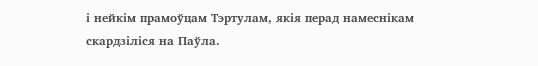і нейкім прамоўцам Тэртулам, якія перад намеснікам скардзіліся на Паўла.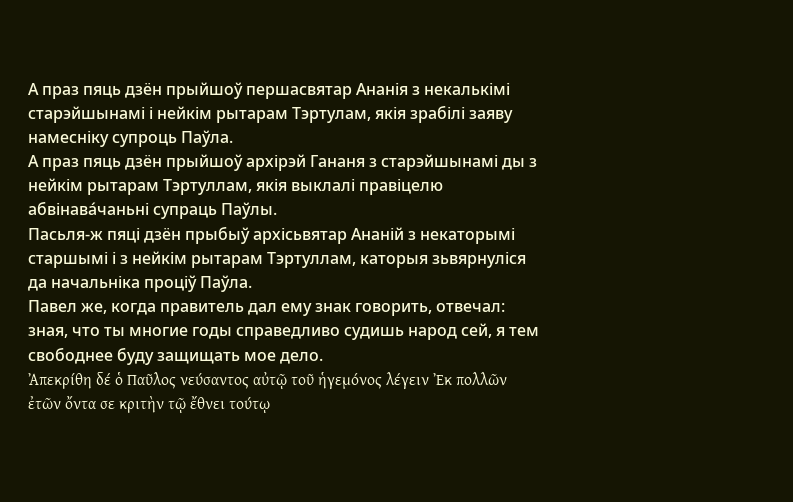А праз пяць дзён прыйшоў першасвятар Ананія з некалькімі старэйшынамі і нейкім рытарам Тэртулам, якія зрабілі заяву намесніку супроць Паўла.
А праз пяць дзён прыйшоў архірэй Гананя з старэйшынамі ды з нейкім рытарам Тэртуллам, якія выклалі правіцелю абвінава́чаньні супраць Паўлы.
Пасьля-ж пяці дзён прыбыў архісьвятар Ананій з некаторымі старшымі і з нейкім рытарам Тэртуллам, каторыя зьвярнуліся да начальніка проціў Паўла.
Павел же, когда правитель дал ему знак говорить, отвечал: зная, что ты многие годы справедливо судишь народ сей, я тем свободнее буду защищать мое дело.
Ἀπεκρίθη δέ ὁ Παῦλος νεύσαντος αὐτῷ τοῦ ἡγεμόνος λέγειν Ἐκ πολλῶν ἐτῶν ὄντα σε κριτὴν τῷ ἔθνει τούτῳ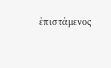ἐπιστάμενος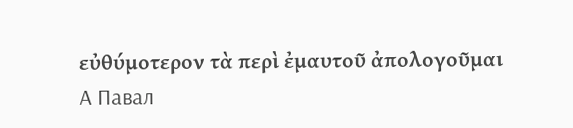εὐθύμοτερον τὰ περὶ ἐμαυτοῦ ἀπολογοῦμαι
А Павал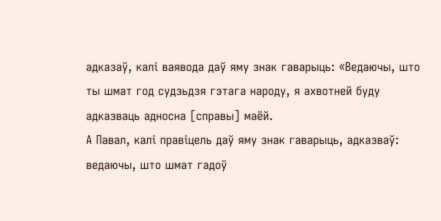адказаў, калі ваявода даў яму знак гаварыць: «Ведаючы, што ты шмат год судзьдзя гэтага народу, я ахвотней буду адказваць адносна [справы] маёй.
А Павал, калі правіцель даў яму знак гаварыць, адказваў: ведаючы, што шмат гадоў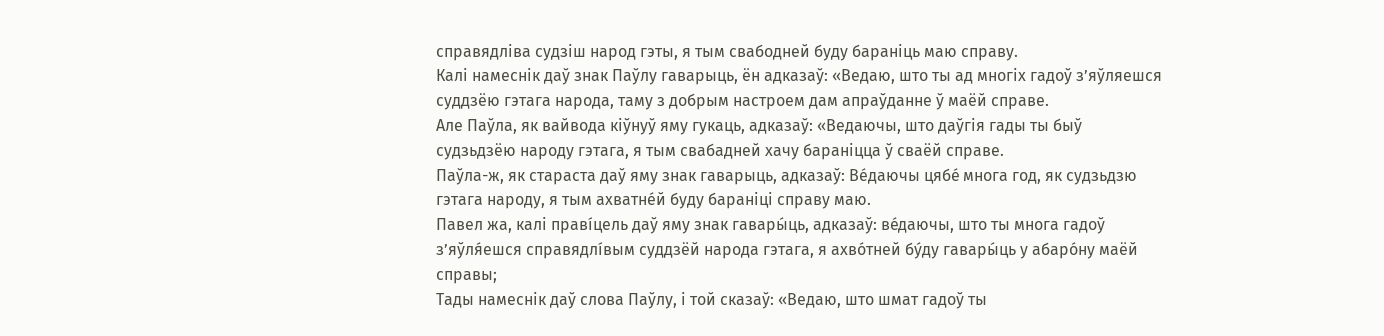справядліва судзіш народ гэты, я тым свабодней буду бараніць маю справу.
Калі намеснік даў знак Паўлу гаварыць, ён адказаў: «Ведаю, што ты ад многіх гадоў з’яўляешся суддзёю гэтага народа, таму з добрым настроем дам апраўданне ў маёй справе.
Але Паўла, як вайвода кіўнуў яму гукаць, адказаў: «Ведаючы, што даўгія гады ты быў судзьдзёю народу гэтага, я тым свабадней хачу бараніцца ў сваёй справе.
Паўла-ж, як стараста даў яму знак гаварыць, адказаў: Ве́даючы цябе́ многа год, як судзьдзю гэтага народу, я тым ахватне́й буду бараніці справу маю.
Павел жа, калі правíцель даў яму знак гавары́ць, адказаў: ве́даючы, што ты многа гадоў з’яўля́ешся справядлíвым суддзёй народа гэтага, я ахво́тней бу́ду гавары́ць у абаро́ну маёй справы;
Тады намеснік даў слова Паўлу, і той сказаў: «Ведаю, што шмат гадоў ты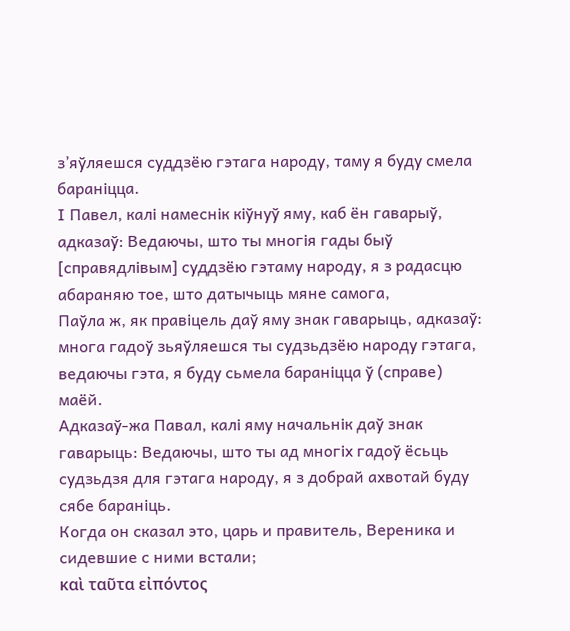з’яўляешся суддзёю гэтага народу, таму я буду смела бараніцца.
І Павел, калі намеснік кіўнуў яму, каб ён гаварыў, адказаў: Ведаючы, што ты многія гады быў [справядлівым] суддзёю гэтаму народу, я з радасцю абараняю тое, што датычыць мяне самога,
Паўла ж, як правіцель даў яму знак гаварыць, адказаў: многа гадоў зьяўляешся ты судзьдзёю народу гэтага, ведаючы гэта, я буду сьмела бараніцца ў (справе) маёй.
Адказаў-жа Павал, калі яму начальнік даў знак гаварыць: Ведаючы, што ты ад многіх гадоў ёсьць судзьдзя для гэтага народу, я з добрай ахвотай буду сябе бараніць.
Когда он сказал это, царь и правитель, Вереника и сидевшие с ними встали;
καὶ ταῦτα εἰπόντος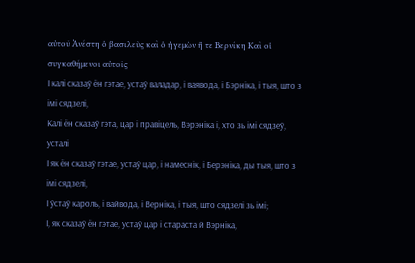αὐτοῦ Ἀνέστη ὁ βασιλεὺς καὶ ὁ ἡγεμὼν ἥ τε Βερνίκη Καὶ οἱ συγκαθήμενοι αὐτοῖς
І калі сказаў ён гэтае, устаў валадар, і ваявода, і Бэрніка, і тыя, што з імі сядзелі,
Калі ён сказаў гэта, цар і правіцель, Вэрэніка і, хто зь імі сядзеў, усталі
І як ён сказаў гэтае, устаў цар, і намеснік, і Берэніка, ды тыя, што з імі сядзелі,
І ўстаў кароль, і вайвода, і Верніка, і тыя, што сядзелі зь імі;
І, як сказаў ён гэтае, устаў цар і стараста й Вэрніка,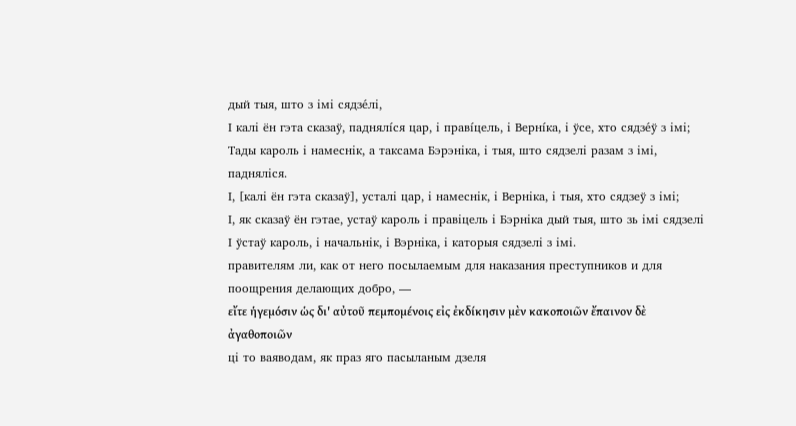дый тыя, што з імі сядзе́лі,
І калі ён гэта сказаў, паднялíся цар, і правíцель, і Вернíка, і ўсе, хто сядзе́ў з імі;
Тады кароль і намеснік, а таксама Бэрэніка, і тыя, што сядзелі разам з імі, падняліся.
І, [калі ён гэта сказаў], усталі цар, і намеснік, і Верніка, і тыя, хто сядзеў з імі;
І, як сказаў ён гэтае, устаў кароль і правіцель і Бэрніка дый тыя, што зь імі сядзелі
І ўстаў кароль, і начальнік, і Вэрніка, і каторыя сядзелі з імі.
правителям ли, как от него посылаемым для наказания преступников и для поощрения делающих добро, —
εἴτε ἡγεμόσιν ὡς δι' αὐτοῦ πεμπομένοις εἰς ἐκδίκησιν μὲν κακοποιῶν ἔπαινον δὲ ἀγαθοποιῶν
ці то ваяводам, як праз яго пасыланым дзеля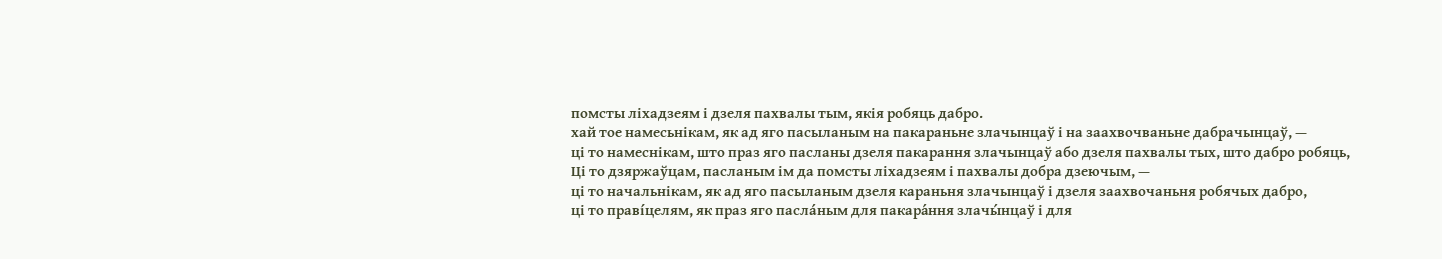помсты ліхадзеям і дзеля пахвалы тым, якія робяць дабро.
хай тое намесьнікам, як ад яго пасыланым на пакараньне злачынцаў і на заахвочваньне дабрачынцаў, —
ці то намеснікам, што праз яго пасланы дзеля пакарання злачынцаў або дзеля пахвалы тых, што дабро робяць,
Ці то дзяржаўцам, пасланым ім да помсты ліхадзеям і пахвалы добра дзеючым, —
ці то начальнікам, як ад яго пасыланым дзеля караньня злачынцаў і дзеля заахвочаньня робячых дабро,
ці то правíцелям, як праз яго пасла́ным для пакара́ння злачы́нцаў і для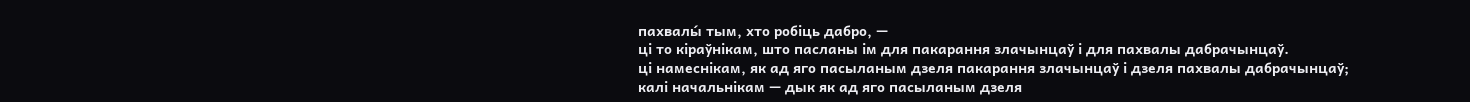пахвалы́ тым, хто робіць дабро, —
ці то кіраўнікам, што пасланы ім для пакарання злачынцаў і для пахвалы дабрачынцаў.
ці намеснікам, як ад яго пасыланым дзеля пакарання злачынцаў і дзеля пахвалы дабрачынцаў;
калі начальнікам — дык як ад яго пасыланым дзеля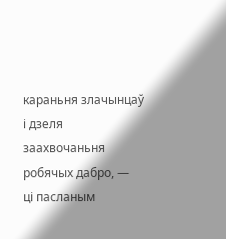караньня злачынцаў і дзеля заахвочаньня робячых дабро, —
ці пасланым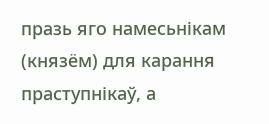празь яго намесьнікам (князём) для карання праступнікаў, а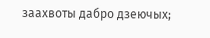заахвоты дабро дзеючых;